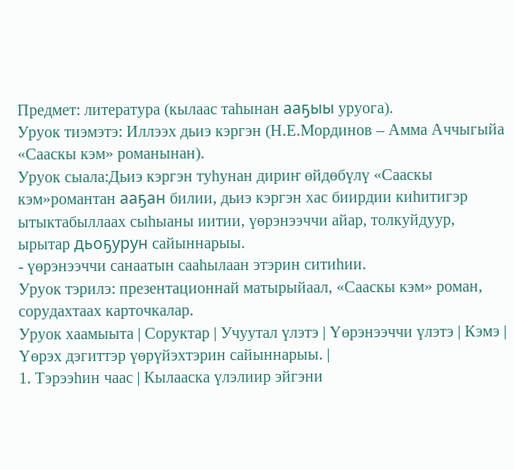Предмет: литература (кылаас таһынан ааҕыы уруога).
Уруок тиэмэтэ: Иллээх дьиэ кэргэн (Н.Е.Мординов – Амма Аччыгыйа «Сааскы кэм» романынан).
Уруок сыала:Дьиэ кэргэн туһунан дириҥ өйдөбүлү «Сааскы кэм»романтан ааҕан билии, дьиэ кэргэн хас биирдии киһитигэр ытыктабыллаах сыһыаны иитии, үөрэнээччи айар, толкуйдуур, ырытар дьоҕурун сайыннарыы.
- үөрэнээччи санаатын сааһылаан этэрин ситиһии.
Уруок тэрилэ: презентационнай матырыйаал, «Сааскы кэм» роман, сорудахтаах карточкалар.
Уруок хаамыыта | Соруктар | Учуутал үлэтэ | Үөрэнээччи үлэтэ | Кэмэ | Үөрэх дэгиттэр үөрүйэхтэрин сайыннарыы. |
1. Тэрээһин чаас | Кылааска үлэлиир эйгэни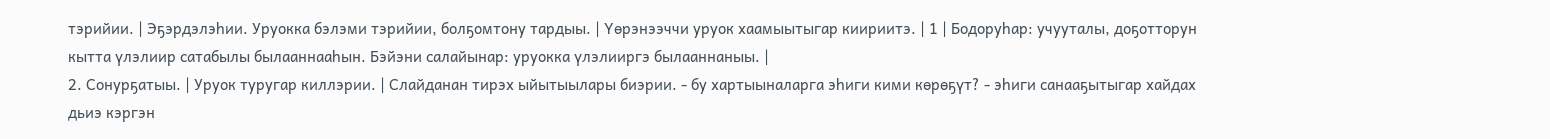тэрийии. | Эҕэрдэлэһии. Уруокка бэлэми тэрийии, болҕомтону тардыы. | Үөрэнээччи уруок хаамыытыгар киириитэ. | 1 | Бодоруһар: учууталы, доҕотторун кытта үлэлиир сатабылы былааннааһын. Бэйэни салайынар: уруокка үлэлииргэ былааннаныы. |
2. Сонурҕатыы. | Уруок туругар киллэрии. | Слайданан тирэх ыйытыылары биэрии. - бу хартыыналарга эһиги кими көрөҕүт? - эһиги санааҕытыгар хайдах дьиэ кэргэн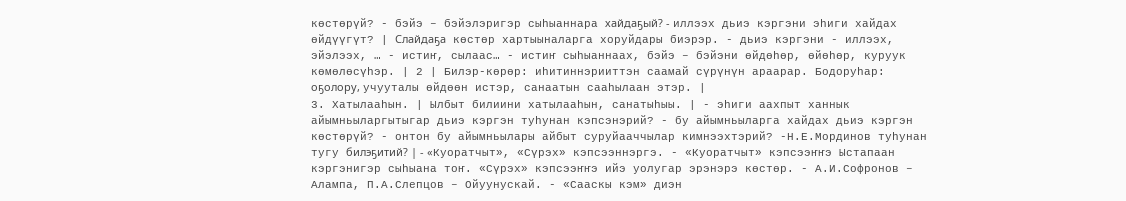көстөрүй? - бэйэ – бэйэлэригэр сыһыаннара хайдаҕый? - иллээх дьиэ кэргэни эһиги хайдах өйдүүгүт? | Слайдаҕа көстөр хартыыналарга хоруйдары биэрэр. - дьиэ кэргэни - иллээх, эйэлээх, … - истиҥ, сылаас… - истиҥ сыһыаннаах, бэйэ – бэйэни өйдөһөр, өйөһөр, куруук көмөлөсүһэр. | 2 | Билэр-көрөр: иһитиннэрииттэн саамай сүрүнүн араарар. Бодоруһар: оҕолору, учууталы өйдөөн истэр, санаатын сааһылаан этэр. |
3. Хатылааһын. | Ылбыт билиини хатылааһын, санатыһыы. | - эһиги аахпыт ханнык айымньыларгытыгар дьиэ кэргэн туһунан кэпсэнэрий? - бу айымньыларга хайдах дьиэ кэргэн көстөрүй? - онтон бу айымньылары айбыт суруйааччылар кимнээхтэрий? -Н.Е.Мординов туһунан тугу билэҕитий? | - «Куоратчыт», «Сүрэх» кэпсээннэргэ. - «Куоратчыт» кэпсээҥҥэ Ыстапаан кэргэнигэр сыһыана тоҥ. «Сүрэх» кэпсээҥҥэ ийэ уолугар эрэнэрэ көстөр. - А.И.Софронов – Алампа, П.А.Слепцов – Ойуунускай. - «Сааскы кэм» диэн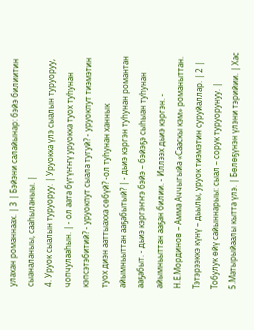улахан романнаах. | 3 | Бэйэни салайынар: бэйэ билиитин сыаналаныы, сааһыланыы. |
4. Уруок сыалын туруоруу. | Уруокка үлэ сыалын туруоруу, чопчулааһын. | - ол аата бүгүҥҥү уруокка туох туһунан кэпсэтэбитий? - уруокпут сыала тугуй? - уруокпут тиэмэтин туох диэн ааттыахха сөбүй? -ол туһунан ханнык айымньыттан ааҕабытый? | - дьиэ кэргэн туһунан романтан ааҕабыт. - дьиэ кэргэҥҥэ бэйэ – бэйэҕэ сыһыан туһунан айымньыттан ааҕан билии. - Иллээх дьиэ кэргэн. - Н.Е.Мординов – Амма Аччыгыйа «Сааскы кэм» романыттан. Тэтэрээккэ күнү – дьылы, уруок тиэмэтин суруйаллар. | 2 | Тобулук өйү сайыннарыы: сыал – сорук туруорунуу. |
5.Матырыйаалы кытта үлэ. | Бөлөҕүнэн үлэни тэрийии. | Хас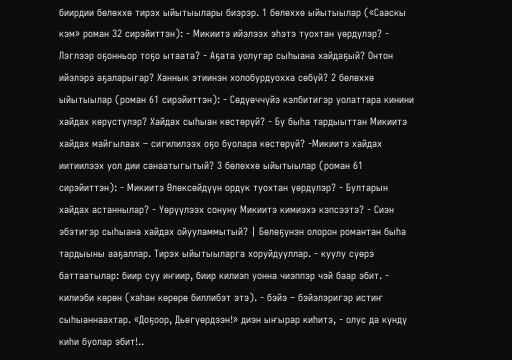биирдии бөлөххө тирэх ыйытыылары биэрэр. 1 бөлөххө ыйытыылар («Сааскы кэм» роман 32 сирэйиттэн): - Микиитэ ийэлээх эһэтэ туохтан үөрдүлэр? - Лэглээр оҕонньор тоҕо ытаата? - Аҕата уолугар сыһыана хайдаҕый? Онтон ийэлэрэ аҕаларыгар? Ханнык этиинэн холобурдуохха сөбүй? 2 бөлөххө ыйытыылар (роман 61 сирэйиттэн): - Сөдүөччүйэ кэлбитигэр уолаттара кинини хайдах көрүстүлэр? Хайдах сыһыан көстөрүй? - Бу быһа тардыыттан Микиитэ хайдах майгылаах – сигилилээх оҕо буолара көстөрүй? -Микиитэ хайдах иитиилээх уол дии санаатыгытый? 3 бөлөххө ыйытыылар (роман 61 сирэйиттэн): - Микиитэ Өлөксөйдүүн ордук туохтан үөрдүлэр? - Бултарын хайдах астаннылар? - Үөрүүлээх сонуну Микиитэ кимиэхэ кэпсээтэ? - Сиэн эбэтигэр сыһыана хайдах ойууламмытый? | Бөлөҕүнэн олорон романтан быһа тардыыны ааҕаллар. Тирэх ыйытыыларга хоруйдууллар. - куулу сүөрэ баттаатылар: биир суу иҥиир, биир килиэп уонна чиэппэр чэй баар эбит. - килиэби көрөн (хаһан көрөрө биллибэт этэ). - бэйэ – бэйэлэригэр истиҥ сыһыаннаахтар. «Доҕоор, Дьөгүөрдээн!» диэн ыҥырар киһитэ, - олус да күндү киһи буолар эбит!..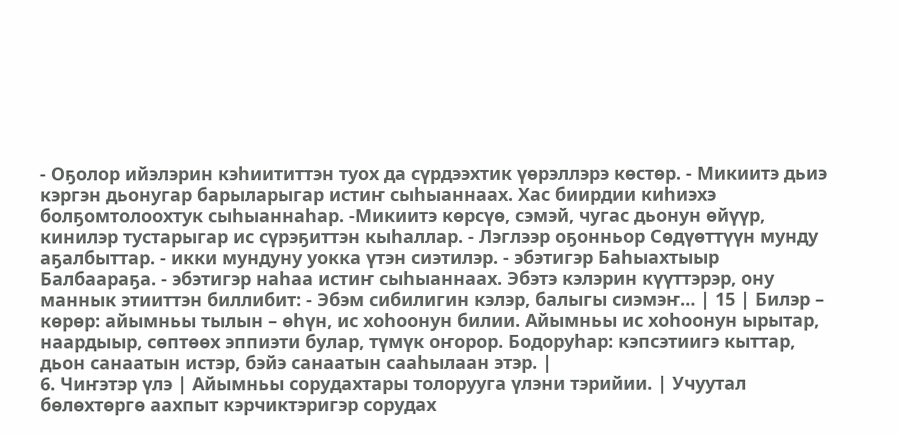- Оҕолор ийэлэрин кэһиититтэн туох да сүрдээхтик үөрэллэрэ көстөр. - Микиитэ дьиэ кэргэн дьонугар барыларыгар истиҥ сыһыаннаах. Хас биирдии киһиэхэ болҕомтолоохтук сыһыаннаһар. -Микиитэ көрсүө, сэмэй, чугас дьонун өйүүр, кинилэр тустарыгар ис сүрэҕиттэн кыһаллар. - Лэглээр оҕонньор Сөдүөттүүн мунду аҕалбыттар. - икки мундуну уокка үтэн сиэтилэр. - эбэтигэр Баһыахтыыр Балбаараҕа. - эбэтигэр наһаа истиҥ сыһыаннаах. Эбэтэ кэлэрин күүттэрэр, ону маннык этииттэн биллибит: - Эбэм сибилигин кэлэр, балыгы сиэмэҥ… | 15 | Билэр – көрөр: айымньы тылын – өһүн, ис хоһоонун билии. Айымньы ис хоһоонун ырытар, наардыыр, сөптөөх эппиэти булар, түмүк оҥорор. Бодоруһар: кэпсэтиигэ кыттар, дьон санаатын истэр, бэйэ санаатын сааһылаан этэр. |
6. Чиҥэтэр үлэ | Айымньы сорудахтары толорууга үлэни тэрийии. | Учуутал бөлөхтөргө аахпыт кэрчиктэригэр сорудах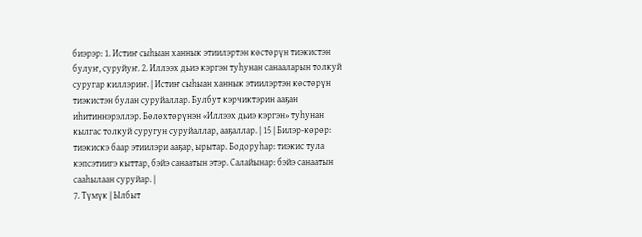биэрэр: 1. Истиҥ сыһыан ханнык этиилэртэн көстөрүн тиэкистэн булуҥ, суруйуҥ. 2. Иллээх дьиэ кэргэн туһунан санааларын толкуй суругар киллэриҥ. | Истиҥ сыһыан ханнык этиилэртэн көстөрүн тиэкистэн булан суруйаллар. Булбут кэрчиктэрин ааҕан иһитиннэрэллэр. Бөлөхтөрүнэн «Иллээх дьиэ кэргэн» туһунан кылгас толкуй суругун суруйаллар, ааҕаллар. | 15 | Билэр-көрөр: тиэкискэ баар этиилэри ааҕар, ырытар. Бодоруһар: тиэкис тула кэпсэтиигэ кыттар, бэйэ санаатын этэр. Салайынар: бэйэ санаатын сааһылаан суруйар. |
7. Түмүк | Ылбыт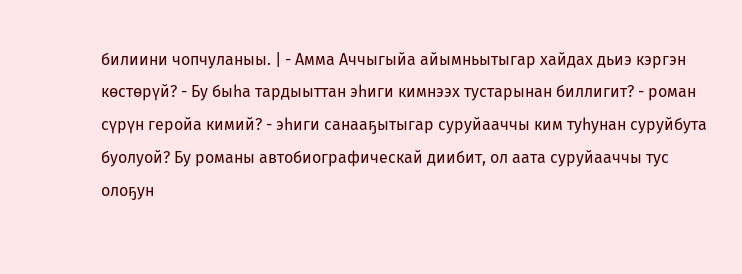билиини чопчуланыы. | - Амма Аччыгыйа айымньытыгар хайдах дьиэ кэргэн көстөрүй? - Бу быһа тардыыттан эһиги кимнээх тустарынан биллигит? - роман сүрүн геройа кимий? - эһиги санааҕытыгар суруйааччы ким туһунан суруйбута буолуой? Бу романы автобиографическай диибит, ол аата суруйааччы тус олоҕун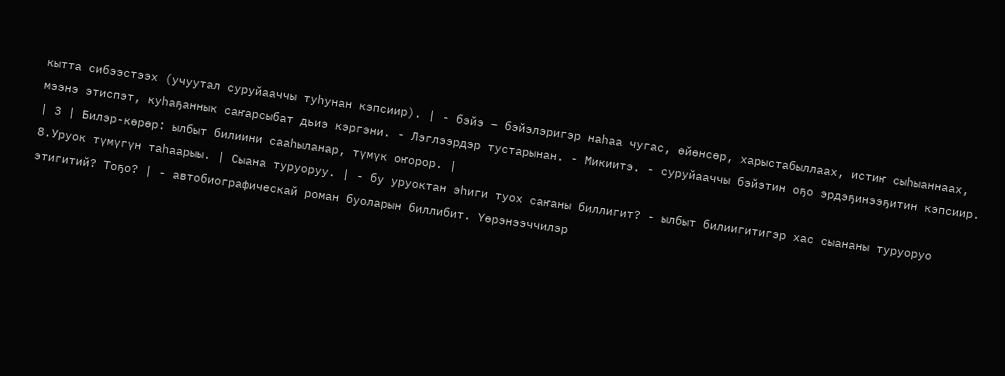кытта сибээстээх (учуутал суруйааччы туһунан кэпсиир). | - бэйэ – бэйэлэригэр наһаа чугас, өйөнсөр, харыстабыллаах, истиҥ сыһыаннаах, мээнэ этиспэт, куһаҕаннык саҥарсыбат дьиэ кэргэни. - Лэглээрдэр тустарынан. - Микиитэ. - суруйааччы бэйэтин оҕо эрдэҕинээҕитин кэпсиир. | 3 | Билэр-көрөр: ылбыт билиини сааһыланар, түмүк оҥорор. |
8.Уруок түмүгүн таһаарыы. | Сыана туруоруу. | - бу уруоктан эһиги туох саҥаны биллигит? - ылбыт билиигитигэр хас сыананы туруоруо этигитий? Тоҕо? | - автобиографическай роман буоларын биллибит. Үөрэнээччилэр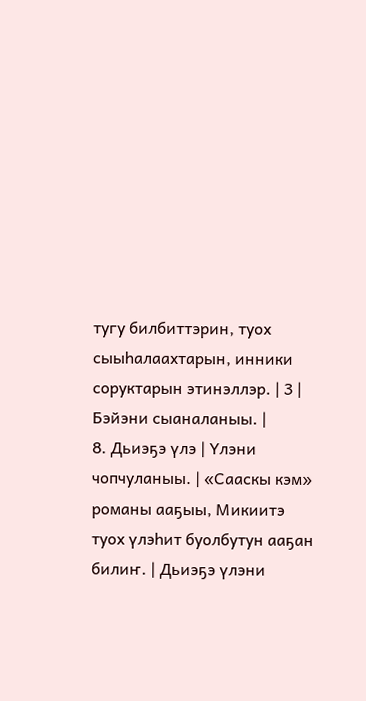тугу билбиттэрин, туох сыыһалаахтарын, инники соруктарын этинэллэр. | 3 | Бэйэни сыаналаныы. |
8. Дьиэҕэ үлэ | Үлэни чопчуланыы. | «Сааскы кэм» романы ааҕыы, Микиитэ туох үлэһит буолбутун ааҕан билиҥ. | Дьиэҕэ үлэни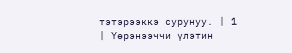тэтэрээккэ сурунуу. | 1 | Үөрэнээччи үлэтин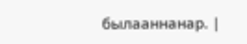былааннанар. |